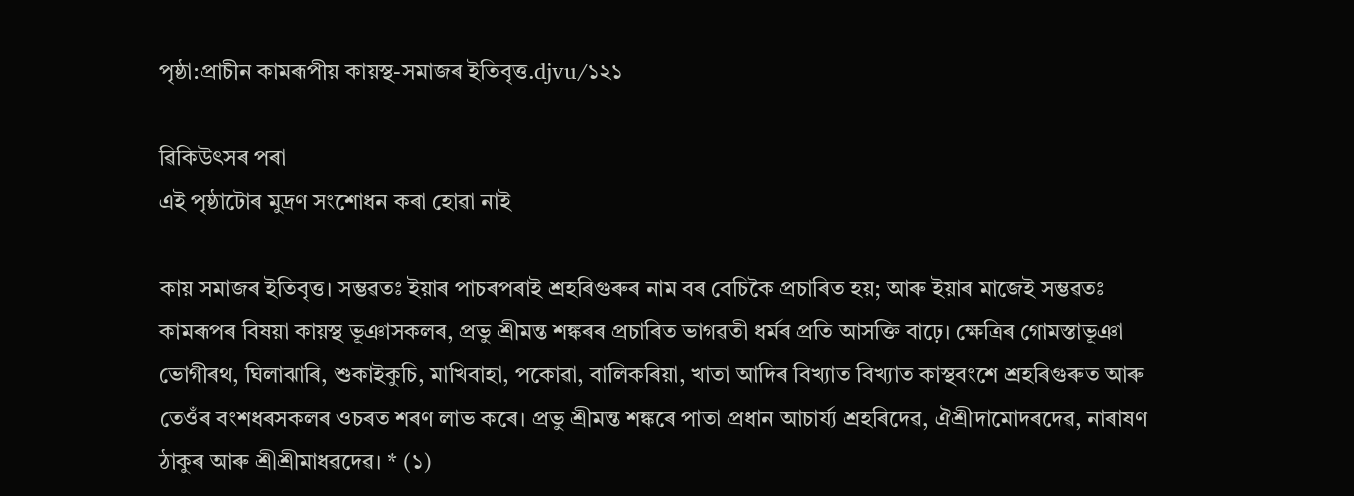পৃষ্ঠা:প্ৰাচীন কামৰূপীয় কায়স্থ-সমাজৰ ইতিবৃত্ত.djvu/১২১

ৱিকিউৎসৰ পৰা
এই পৃষ্ঠাটোৰ মুদ্ৰণ সংশোধন কৰা হোৱা নাই

কায় সমাজৰ ইতিবৃত্ত। সম্ভৱতঃ ইয়াৰ পাচৰপৰাই শ্ৰহৰিগুৰুৰ নাম বৰ বেচিকৈ প্ৰচাৰিত হয়; আৰু ইয়াৰ মাজেই সম্ভৱতঃ কামৰূপৰ বিষয়া কায়স্থ ভূঞাসকলৰ, প্ৰভু শ্ৰীমন্ত শঙ্কৰৰ প্ৰচাৰিত ভাগৱতী ধৰ্মৰ প্ৰতি আসক্তি বাঢ়ে। ক্ষেত্ৰিৰ গোমস্তাভূঞা ভোগীৰথ, ঘিলাঝাৰি, শুকাইকুচি, মাখিবাহা, পকোৱা, বালিকৰিয়া, খাতা আদিৰ বিখ্যাত বিখ্যাত কাস্থবংশে শ্ৰহৰিগুৰুত আৰু তেওঁৰ বংশধৰসকলৰ ওচৰত শৰণ লাভ কৰে। প্ৰভু শ্ৰীমন্ত শঙ্কৰে পাতা প্ৰধান আচাৰ্য্য শ্ৰহৰিদেৱ, ঐশ্ৰীদামোদৰদেৱ, নাৰাষণ ঠাকুৰ আৰু শ্ৰীশ্ৰীমাধৱদেৱ। * (১)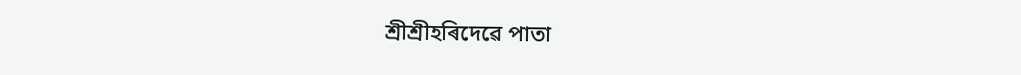শ্ৰীশ্ৰীহৰিদেৱে পাতা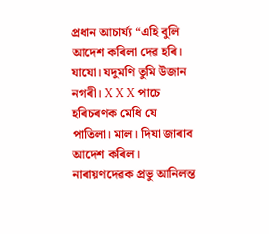প্ৰধান আচাৰ্য্য “এহি বুলি আদেশ কৰিলা দেৱ হৰি। যাযো। যদুমণি তুমি উজান নগৰী। X X X পাচে হৰিচৰণক মেধি যে পাতিলা। মাল। দিযা জাৰাব আদেশ কৰিল। নাৰায়ণদেৱক প্ৰভু আনিলন্ত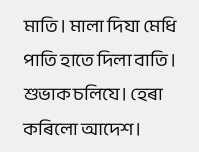মাতি। মালা দিযা মেধি পাতি হাতে দিলা বাতি। শুভাক চলিযে। হেৰা কৰিলো আদেশ।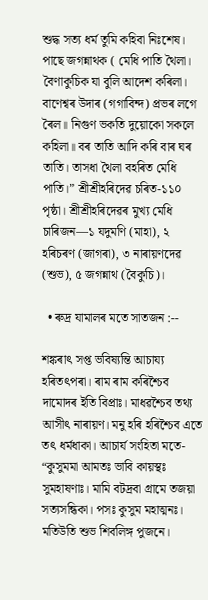শুদ্ধ সত্য ধৰ্ম তুমি কহিবা নিঃশেষ। পাছে জগন্নাথক ( মেধি পাতি থৈলা। বৈণাকুচিক যা বুলি আদেশ কৰিলা। বাণেশ্বৰ উদাৰ (গগাবিন্দ) প্ৰভৰ লগে ৰৈল॥ নিগুণ ভকতি দুয়োকো সকলে কহিলা॥ বৰ তাতি আদি কৰি বাৰ ঘৰ তাতি। তাসধা থৈলা বহৰিত মেধি পাতি।” শ্ৰীশ্ৰীহৰিদেৱ চৰিত-১১০ পৃষ্ঠা। শ্ৰীশ্ৰীহৰিদেৱৰ মুখ্য মেধি চাৰিজন—১ যদুমণি (মাহা), ২ হৰিচৰণ (জাগৰা), ৩ নাৰায়ণদেৱ (শুভ), ৫ জগন্নাথ (বৈকুচি)।

  • ৰুদ্ৰ যামালৰ মতে সাতজন :--

শঙ্কৰাৎ সপ্ত ভবিষ্যন্তি আচায্য হৰিতৎপৰা। ৰাম ৰাম কৰিশ্চৈব দামোদৰ ইতি বিপ্ৰাঃ। মাধৱশ্চৈব তথ্য আসীৎ নাৰায়ণ। মনু হৰি হৰিশ্চৈব এতে তৎ ধৰ্মধাকা। আচাৰ্য সংহিতা মতে- “কুসুমমা আমতঃ ভাবি কায়স্থঃ সুমহাষণাঃ। মামি বটদ্ৰবা গ্ৰামে তজয়া সত্যসন্ধিকা। পসঃ কুসুম মহাত্মনঃ। মতিউতি শুভ শিবলিঙ্গ পুজনে।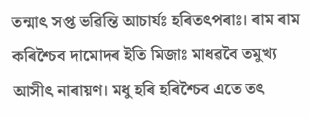তন্মাৎ সপ্ত ভৱিন্তি আচাৰ্যঃ হৰিতৎপৰাঃ। ৰাম ৰাম কৰিশ্চৈব দামোদৰ ইতি মিজাঃ মাধৱবৈ তমুখ্য আসীৎ নাৰায়ণ। মধু হৰি হৰিশ্চৈব এতে তৎ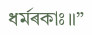ধৰ্মৰকাঃ॥”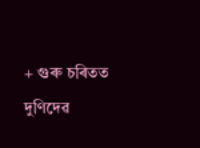+ গুৰু চৰিতত দুণিদেৱ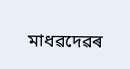মাধৱদেৱৰ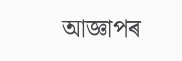আজ্ঞাপৰ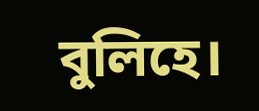বুলিহে।